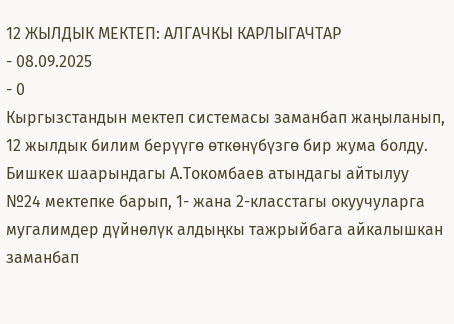12 ЖЫЛДЫК МЕКТЕП: АЛГАЧКЫ КАРЛЫГАЧТАР
- 08.09.2025
- 0
Кыргызстандын мектеп системасы заманбап жаңыланып, 12 жылдык билим берүүгө өткөнүбүзгө бир жума болду. Бишкек шаарындагы А.Токомбаев атындагы айтылуу №24 мектепке барып, 1- жана 2-класстагы окуучуларга мугалимдер дүйнөлүк алдыңкы тажрыйбага айкалышкан заманбап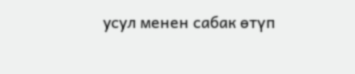усул менен сабак өтүп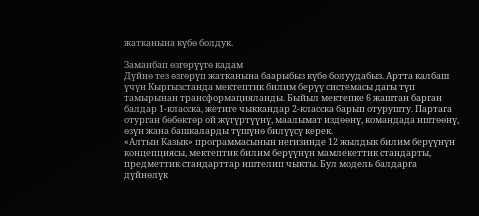жатканына күбө болдук.

Заманбап өзгөрүүгө кадам
Дүйнө тез өзгөрүп жатканына баарыбыз күбө болуудабыз. Артта калбаш үчүн Кыргызстанда мектептик билим берүү системасы дагы түп тамырынан трансформацияланды. Быйыл мектепке 6 жаштан барган балдар 1-класска, жетиге чыккандар 2-класска барып отурушту. Партага отурган бөбөктөр ой жүгүртүүнү, маалымат издөөнү, командада иштөөнү, өзүн жана башкаларды түшүнө билүүсү керек.
«Алтын Казык» программасынын негизинде 12 жылдык билим берүүнүн концепциясы, мектептик билим берүүнүн мамлекеттик стандарты, предметтик стандарттар иштелип чыкты. Бул модель балдарга дүйнөлүк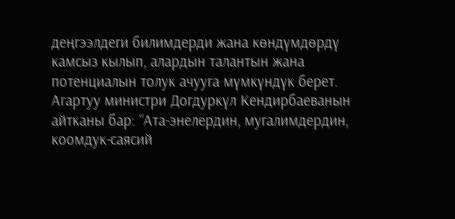деңгээлдеги билимдерди жана көндүмдөрдү камсыз кылып, алардын талантын жана потенциалын толук ачууга мүмкүндүк берет.
Агартуу министри Догдуркүл Кендирбаеванын айтканы бар: “Ата-энелердин, мугалимдердин, коомдук-саясий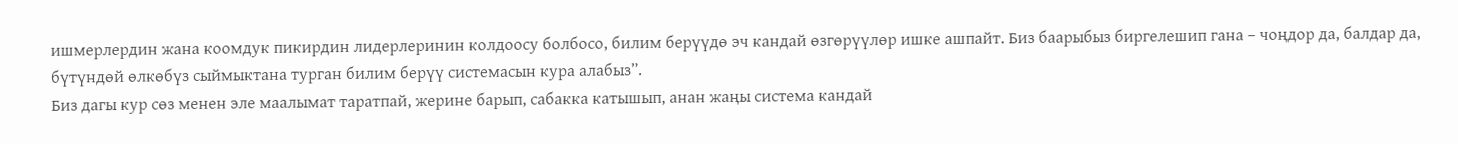ишмерлердин жана коомдук пикирдин лидерлеринин колдоосу болбосо, билим берүүдө эч кандай өзгөрүүлөр ишке ашпайт. Биз баарыбыз биргелешип гана – чоңдор да, балдар да, бүтүндөй өлкөбүз сыймыктана турган билим берүү системасын кура алабыз”.
Биз дагы кур сөз менен эле маалымат таратпай, жерине барып, сабакка катышып, анан жаңы система кандай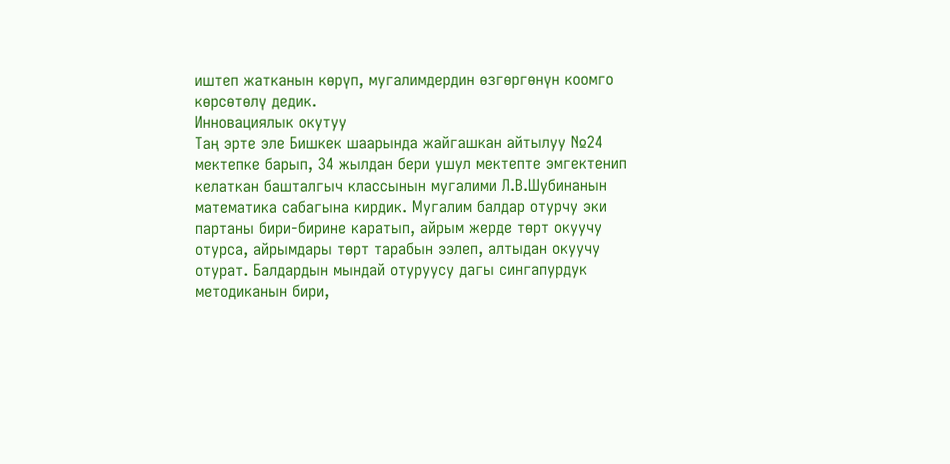иштеп жатканын көрүп, мугалимдердин өзгөргөнүн коомго көрсөтөлү дедик.
Инновациялык окутуу
Таң эрте эле Бишкек шаарында жайгашкан айтылуу №24 мектепке барып, 34 жылдан бери ушул мектепте эмгектенип келаткан башталгыч классынын мугалими Л.В.Шубинанын математика сабагына кирдик. Мугалим балдар отурчу эки партаны бири-бирине каратып, айрым жерде төрт окуучу отурса, айрымдары төрт тарабын ээлеп, алтыдан окуучу отурат. Балдардын мындай отуруусу дагы сингапурдук методиканын бири,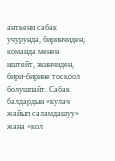анткени сабак учурунда, биринчиден, команда менен иштейт, экинчиден, бири-бирине тоскоол болушпайт. Сабак балдардын «кулач жайып саламдашуу» жана «кол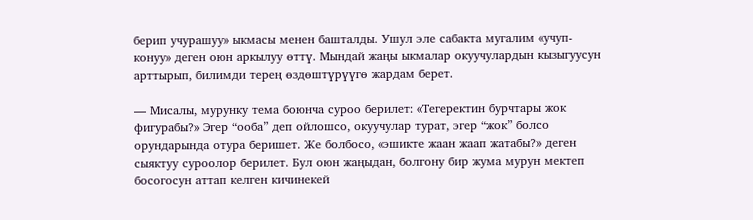берип учурашуу» ыкмасы менен башталды. Ушул эле сабакта мугалим «учуп-конуу» деген оюн аркылуу өттү. Мындай жаңы ыкмалар окуучулардын кызыгуусун арттырып, билимди терең өздөштүрүүгө жардам берет.

— Мисалы, мурунку тема боюнча суроо берилет: «Тегеректин бурчтары жок фигурабы?» Эгер “ооба” деп ойлошсо, окуучулар турат, эгер “жок” болсо орундарында отура беришет. Же болбосо, «эшикте жаан жаап жатабы?» деген сыяктуу суроолор берилет. Бул оюн жаңыдан, болгону бир жума мурун мектеп босогосун аттап келген кичинекей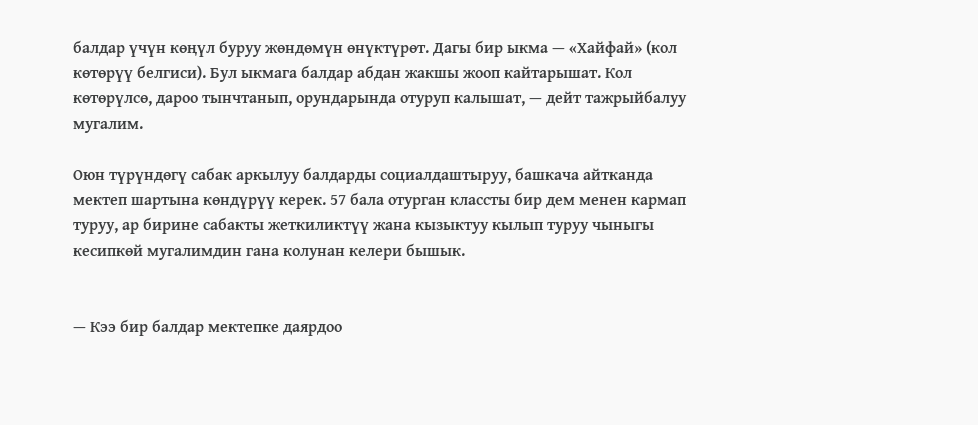балдар үчүн көңүл буруу жөндөмүн өнүктүрөт. Дагы бир ыкма — «Хайфай» (кол көтөрүү белгиси). Бул ыкмага балдар абдан жакшы жооп кайтарышат. Кол көтөрүлсө, дароо тынчтанып, орундарында отуруп калышат, — дейт тажрыйбалуу мугалим.

Оюн түрүндөгү сабак аркылуу балдарды социалдаштыруу, башкача айтканда мектеп шартына көндүрүү керек. 57 бала отурган классты бир дем менен кармап туруу, ар бирине сабакты жеткиликтүү жана кызыктуу кылып туруу чыныгы кесипкөй мугалимдин гана колунан келери бышык.


— Кээ бир балдар мектепке даярдоо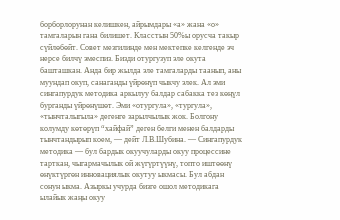борборлорунан келишкен, айрымдары «а» жана «о» тамгаларын гана билишет. Класстын 50%ы орусча такыр сүйлөбөйт. Совет мезгилинде мен мектепке келгенде эч нерсе билчү эмеспиз. Бизди отургузуп эле окута башташкан. Анда бир жылда эле тамгаларды таанып, аны муундап окуп, санаганды үйрөнүп чыкчу элек. Ал эми сингапурдук методика аркылуу балдар сабакка тез көңүл бурганды үйрөнүшөт. Эми «отургула», «тургула», «тынчталыгыла» дегенге зарылчылык жок. Болгону колумду көтөрүп “хайфай” деген белги менен балдарды тынчтандырып коем, — дейт Л.В.Шубина. — Сингапурдук методика — бул бардык окуучуларды окуу процессине тарткан, чыгармачылык ой жүгүртүүнү, топто иштөөнү өнүктүргөн инновациялык окутуу ыкмасы. Бул абдан сонун ыкма. Азыркы учурда бизге ошол методикага ылайык жаңы окуу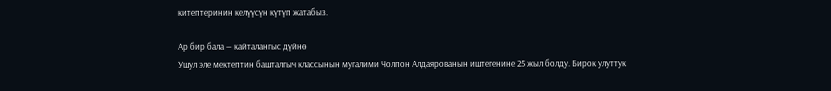китептеринин келүүсүн күтүп жатабыз.

Ар бир бала — кайталангыс дүйнө
Ушул эле мектептин башталгыч классынын мугалими Чолпон Алдаярованын иштегенине 25 жыл болду. Бирок улуттук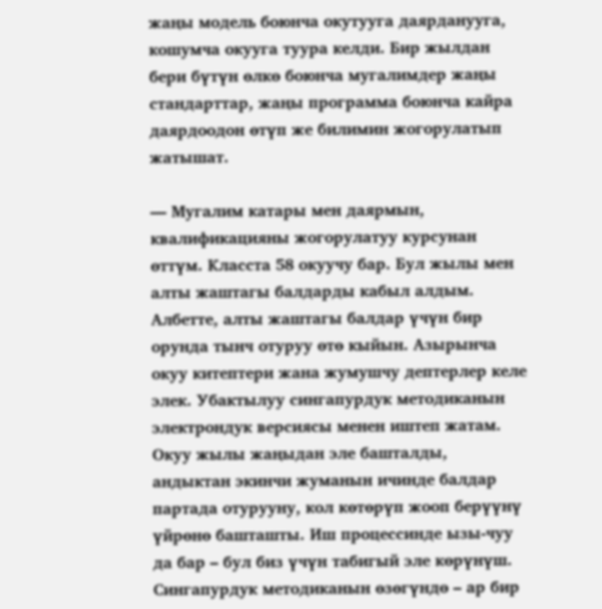жаңы модель боюнча окутууга даярданууга, кошумча окууга туура келди. Бир жылдан бери бүтүн өлкө боюнча мугалимдер жаңы стандарттар, жаңы программа боюнча кайра даярдоодон өтүп же билимин жогорулатып жатышат.

— Мугалим катары мен даярмын, квалификацияны жогорулатуу курсунан өттүм. Класста 58 окуучу бар. Бул жылы мен алты жаштагы балдарды кабыл алдым. Албетте, алты жаштагы балдар үчүн бир орунда тынч отуруу өтө кыйын. Азырынча окуу китептери жана жумушчу дептерлер келе элек. Убактылуу сингапурдук методиканын электрондук версиясы менен иштеп жатам. Окуу жылы жаңыдан эле башталды, андыктан экинчи жуманын ичинде балдар партада отурууну, кол көтөрүп жооп берүүнү үйрөнө башташты. Иш процессинде ызы-чуу да бар – бул биз үчүн табигый эле көрүнүш. Сингапурдук методиканын өзөгүндө – ар бир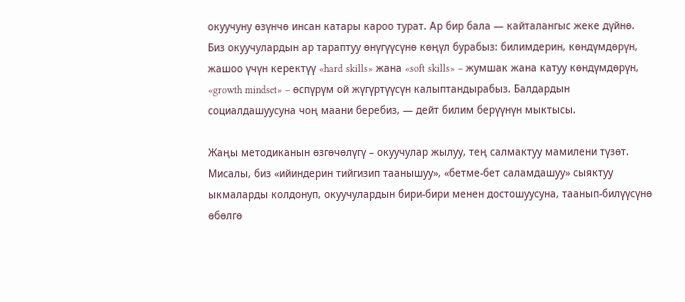окуучуну өзүнчө инсан катары кароо турат. Ар бир бала — кайталангыс жеке дүйнө. Биз окуучулардын ар тараптуу өнүгүүсүнө көңүл бурабыз: билимдерин, көндүмдөрүн, жашоо үчүн керектүү «hard skills» жана «soft skills» – жумшак жана катуу көндүмдөрүн, «growth mindset» – өспүрүм ой жүгүртүүсүн калыптандырабыз. Балдардын социалдашуусуна чоң маани беребиз, — дейт билим берүүнүн мыктысы.

Жаңы методиканын өзгөчөлүгү – окуучулар жылуу, тең салмактуу мамилени түзөт. Мисалы, биз «ийиндерин тийгизип таанышуу», «бетме-бет саламдашуу» сыяктуу ыкмаларды колдонуп, окуучулардын бири-бири менен достошуусуна, таанып-билүүсүнө өбөлгө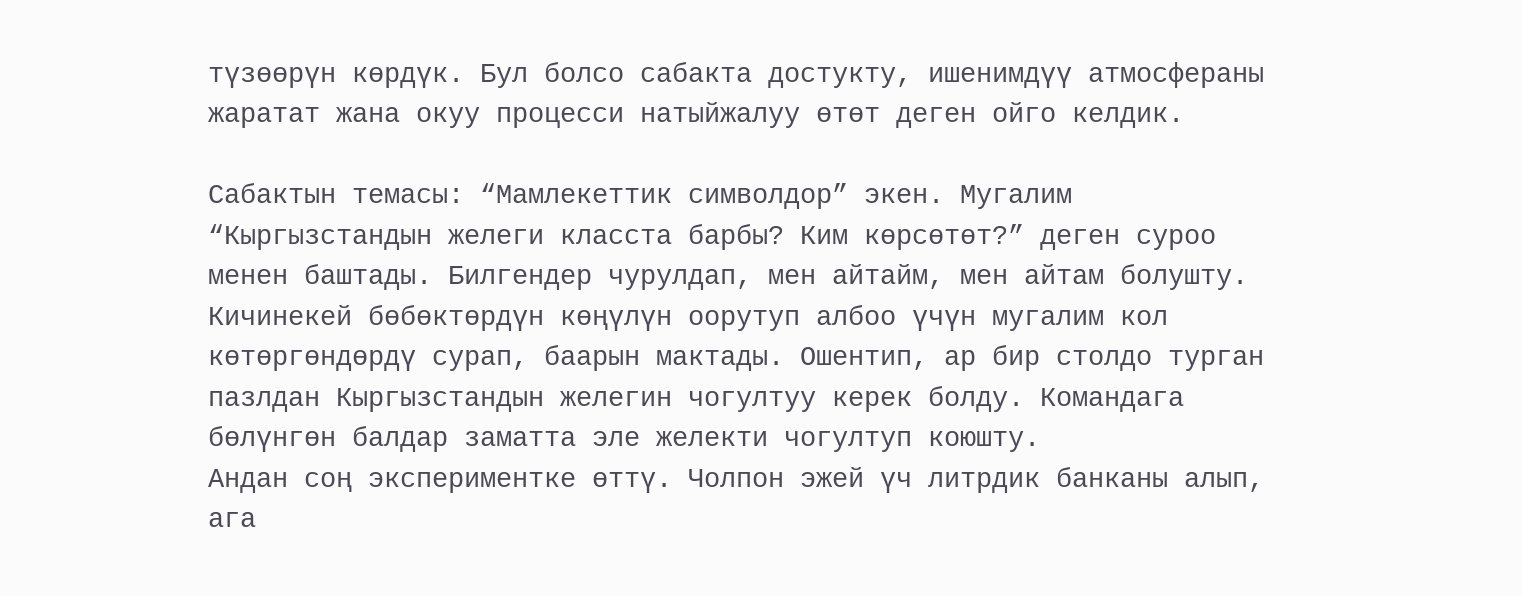түзөөрүн көрдүк. Бул болсо сабакта достукту, ишенимдүү атмосфераны жаратат жана окуу процесси натыйжалуу өтөт деген ойго келдик.

Сабактын темасы: “Мамлекеттик символдор” экен. Мугалим “Кыргызстандын желеги класста барбы? Ким көрсөтөт?” деген суроо менен баштады. Билгендер чурулдап, мен айтайм, мен айтам болушту. Кичинекей бөбөктөрдүн көңүлүн оорутуп албоо үчүн мугалим кол көтөргөндөрдү сурап, баарын мактады. Ошентип, ар бир столдо турган пазлдан Кыргызстандын желегин чогултуу керек болду. Командага бөлүнгөн балдар заматта эле желекти чогултуп коюшту.
Андан соң экспериментке өттү. Чолпон эжей үч литрдик банканы алып, ага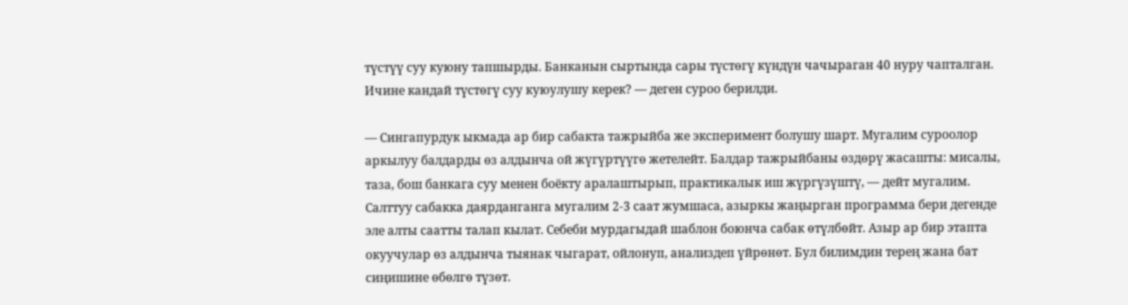түстүү суу куюну тапшырды. Банканын сыртында сары түстөгү күндүн чачыраган 40 нуру чапталган. Ичине кандай түстөгү суу куюулушу керек? — деген суроо берилди.

— Сингапурдук ыкмада ар бир сабакта тажрыйба же эксперимент болушу шарт. Мугалим суроолор аркылуу балдарды өз алдынча ой жүгүртүүгө жетелейт. Балдар тажрыйбаны өздөрү жасашты: мисалы, таза, бош банкага суу менен боёкту аралаштырып, практикалык иш жүргүзүштү, — дейт мугалим.
Салттуу сабакка даярданганга мугалим 2-3 саат жумшаса, азыркы жаңырган программа бери дегенде эле алты саатты талап кылат. Себеби мурдагыдай шаблон боюнча сабак өтүлбөйт. Азыр ар бир этапта окуучулар өз алдынча тыянак чыгарат, ойлонуп, анализдеп үйрөнөт. Бул билимдин терең жана бат сиңишине өбөлгө түзөт.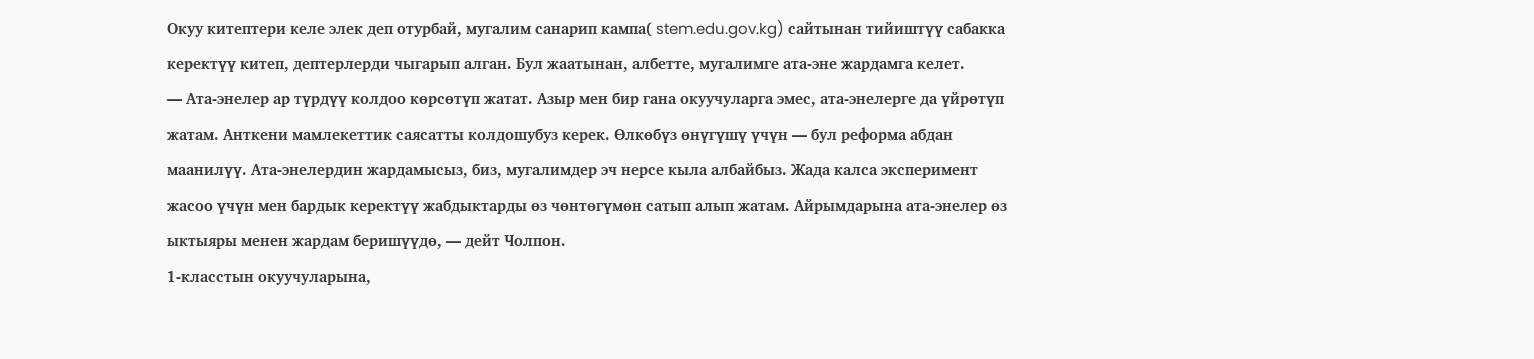Окуу китептери келе элек деп отурбай, мугалим санарип кампа( stem.edu.gov.kg) сайтынан тийиштүү сабакка керектүү китеп, дептерлерди чыгарып алган. Бул жаатынан, албетте, мугалимге ата-эне жардамга келет.
— Ата-энелер ар түрдүү колдоо көрсөтүп жатат. Азыр мен бир гана окуучуларга эмес, ата-энелерге да үйрөтүп жатам. Анткени мамлекеттик саясатты колдошубуз керек. Өлкөбүз өнүгүшү үчүн — бул реформа абдан маанилүү. Ата-энелердин жардамысыз, биз, мугалимдер эч нерсе кыла албайбыз. Жада калса эксперимент жасоо үчүн мен бардык керектүү жабдыктарды өз чөнтөгүмөн сатып алып жатам. Айрымдарына ата-энелер өз ыктыяры менен жардам беришүүдө, — дейт Чолпон.
1-класстын окуучуларына,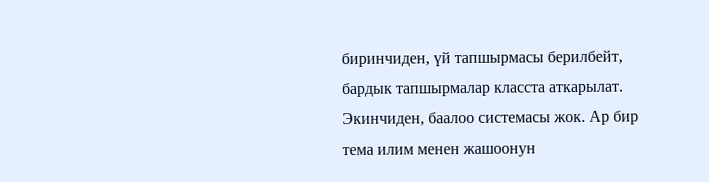биринчиден, үй тапшырмасы берилбейт, бардык тапшырмалар класста аткарылат. Экинчиден, баалоо системасы жок. Ар бир тема илим менен жашоонун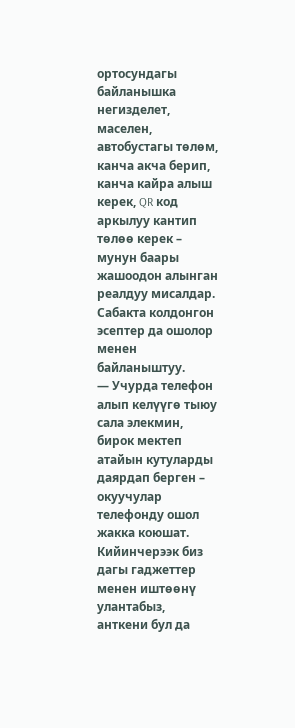ортосундагы байланышка негизделет, маселен, автобустагы төлөм, канча акча берип, канча кайра алыш керек, QR код аркылуу кантип төлөө керек – мунун баары жашоодон алынган реалдуу мисалдар. Сабакта колдонгон эсептер да ошолор менен байланыштуу.
— Учурда телефон алып келүүгө тыюу сала элекмин, бирок мектеп атайын кутуларды даярдап берген – окуучулар телефонду ошол жакка коюшат. Кийинчерээк биз дагы гаджеттер менен иштөөнү улантабыз, анткени бул да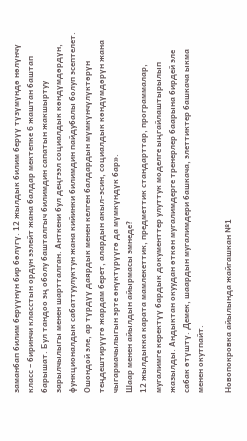заманбап билим берүүнүн бир бөлүгү. 12 жылдык билим берүү түзүмүндө нөлүнчү класс – биринчи класстын ордун ээлейт жана балдар мектепке 6 жаштан баштап барышат. Бул тандоо эң оболу башталгыч билимдин сапатын жакшыртуу зарылчылыгы менен шартталган. Анткени бул деңгээл социалдык көндүмдөрдүн, функционалдык сабаттуулуктун жана кийинки билимдин пайдубалы болуп эсептелет. Ошондой эле, ар түрдүү даярдык менен келген балдардын мүмкүнчүлүктөрүн теңдештирүүгө жардам берет, алардын акыл-эсин, социалдык көндүмдөрүн жана чыгармачылыгын эрте өнүктүрүүгө да мүмкүндүк бар».
Шаар менен айылдын айырмасы эмнеде?
12 жылдыкка карата мамлекеттик, предметтик стандарттар, программалар, мугалимге керектүү бардык документтер улуттук моделге ыңгайлаштырылып жазылды. Андыктан окуудан өткөн мугалимдерге тренерлер баарына бирдей эле сабак өтүштү. Демек, шаардын мугалимдери башкача, элеттиктер башкача ыкма менен окутпайт.

Новопокровка айылында жайгашкан №1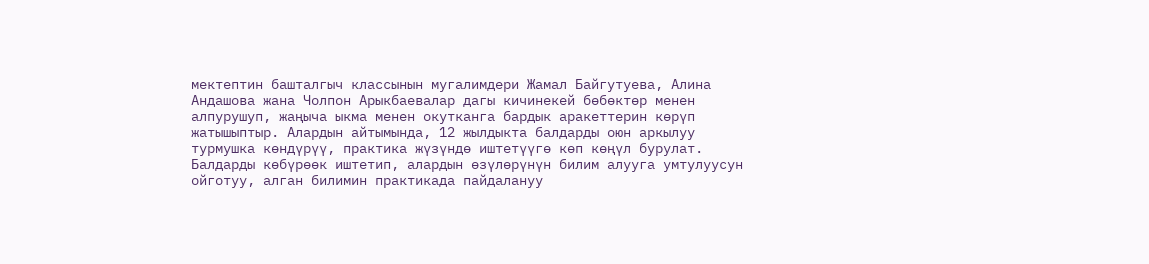мектептин башталгыч классынын мугалимдери Жамал Байгутуева, Алина Андашова жана Чолпон Арыкбаевалар дагы кичинекей бөбөктөр менен алпурушуп, жаңыча ыкма менен окутканга бардык аракеттерин көрүп жатышыптыр. Алардын айтымында, 12 жылдыкта балдарды оюн аркылуу турмушка көндүрүү, практика жүзүндө иштетүүгө көп көңүл бурулат. Балдарды көбүрөөк иштетип, алардын өзүлөрүнүн билим алууга умтулуусун ойготуу, алган билимин практикада пайдалануу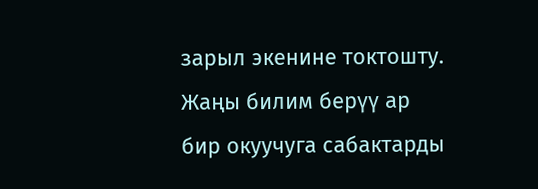зарыл экенине токтошту. Жаңы билим берүү ар бир окуучуга сабактарды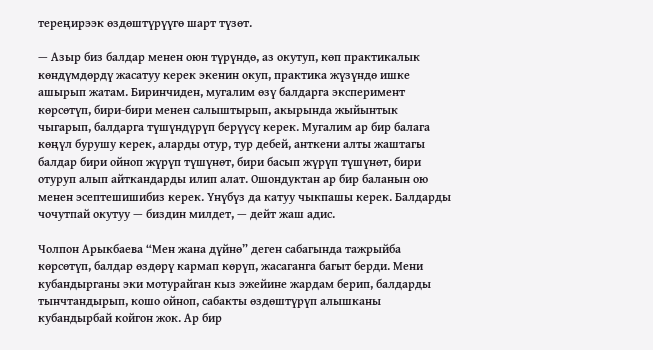тереңирээк өздөштүрүүгө шарт түзөт.

— Азыр биз балдар менен оюн түрүндө, аз окутуп, көп практикалык көндүмдөрдү жасатуу керек экенин окуп, практика жүзүндө ишке ашырып жатам. Биринчиден, мугалим өзү балдарга эксперимент көрсөтүп, бири-бири менен салыштырып, акырында жыйынтык чыгарып, балдарга түшүндүрүп берүүсү керек. Мугалим ар бир балага көңүл бурушу керек, аларды отур, тур дебей, анткени алты жаштагы балдар бири ойноп жүрүп түшүнөт, бири басып жүрүп түшүнөт, бири отуруп алып айткандарды илип алат. Ошондуктан ар бир баланын ою менен эсептешишибиз керек. Үнүбүз да катуу чыкпашы керек. Балдарды чочутпай окутуу — биздин милдет, — дейт жаш адис.

Чолпон Арыкбаева “Мен жана дүйнө” деген сабагында тажрыйба көрсөтүп, балдар өздөрү кармап көрүп, жасаганга багыт берди. Мени кубандырганы эки мотурайган кыз эжейине жардам берип, балдарды тынчтандырып, кошо ойноп, сабакты өздөштүрүп алышканы кубандырбай койгон жок. Ар бир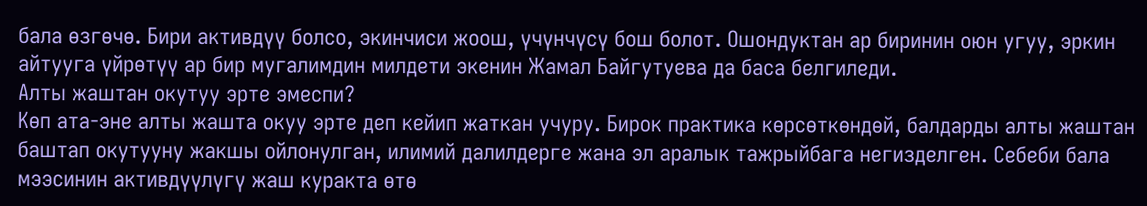бала өзгөчө. Бири активдүү болсо, экинчиси жоош, үчүнчүсү бош болот. Ошондуктан ар биринин оюн угуу, эркин айтууга үйрөтүү ар бир мугалимдин милдети экенин Жамал Байгутуева да баса белгиледи.
Алты жаштан окутуу эрте эмеспи?
Көп ата-эне алты жашта окуу эрте деп кейип жаткан учуру. Бирок практика көрсөткөндөй, балдарды алты жаштан баштап окутууну жакшы ойлонулган, илимий далилдерге жана эл аралык тажрыйбага негизделген. Себеби бала мээсинин активдүүлүгү жаш куракта өтө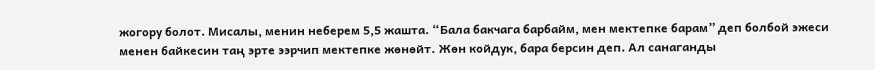жогору болот. Мисалы, менин неберем 5,5 жашта. “Бала бакчага барбайм, мен мектепке барам” деп болбой эжеси менен байкесин таң эрте ээрчип мектепке жөнөйт. Жөн койдук, бара берсин деп. Ал санаганды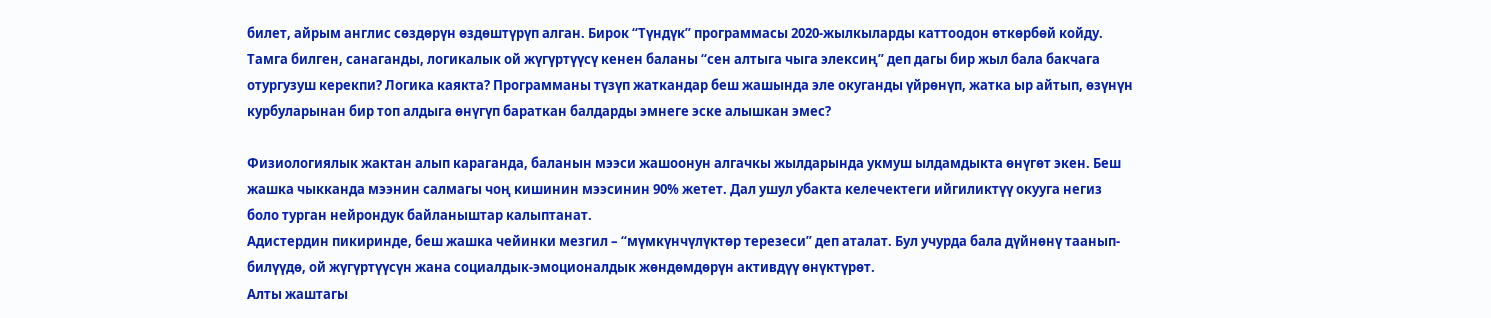билет, айрым англис сөздөрүн өздөштүрүп алган. Бирок “Түндүк” программасы 2020-жылкыларды каттоодон өткөрбөй койду. Тамга билген, санаганды, логикалык ой жүгүртүүсү кенен баланы “сен алтыга чыга элексиң” деп дагы бир жыл бала бакчага отургузуш керекпи? Логика каякта? Программаны түзүп жаткандар беш жашында эле окуганды үйрөнүп, жатка ыр айтып, өзүнүн курбуларынан бир топ алдыга өнүгүп бараткан балдарды эмнеге эске алышкан эмес?

Физиологиялык жактан алып караганда, баланын мээси жашоонун алгачкы жылдарында укмуш ылдамдыкта өнүгөт экен. Беш жашка чыкканда мээнин салмагы чоң кишинин мээсинин 90% жетет. Дал ушул убакта келечектеги ийгиликтүү окууга негиз боло турган нейрондук байланыштар калыптанат.
Адистердин пикиринде, беш жашка чейинки мезгил – “мүмкүнчүлүктөр терезеси” деп аталат. Бул учурда бала дүйнөнү таанып-билүүдө, ой жүгүртүүсүн жана социалдык-эмоционалдык жөндөмдөрүн активдүү өнүктүрөт.
Алты жаштагы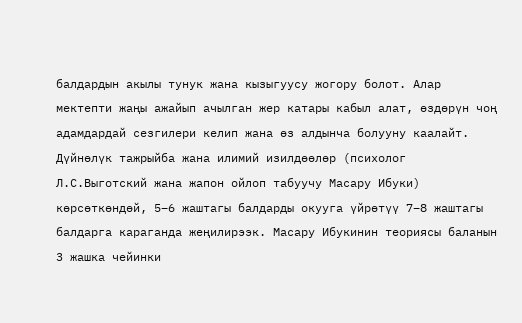балдардын акылы тунук жана кызыгуусу жогору болот. Алар мектепти жаңы ажайып ачылган жер катары кабыл алат, өздөрүн чоң адамдардай сезгилери келип жана өз алдынча болууну каалайт.
Дүйнөлүк тажрыйба жана илимий изилдөөлөр (психолог Л.С.Выготский жана жапон ойлоп табуучу Масару Ибуки) көрсөткөндөй, 5–6 жаштагы балдарды окууга үйрөтүү 7–8 жаштагы балдарга караганда жеңилирээк. Масару Ибукинин теориясы баланын 3 жашка чейинки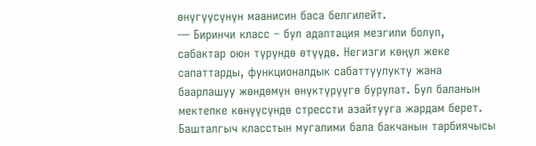өнүгүүсүнүн маанисин баса белгилейт.
— Биринчи класс – бул адаптация мезгили болуп, сабактар оюн түрүндө өтүүдө. Негизги көңүл жеке сапаттарды, функционалдык сабаттуулукту жана баарлашуу жөндөмүн өнүктүрүүгө бурулат. Бул баланын мектепке көнүүсүндө стрессти азайтууга жардам берет. Башталгыч класстын мугалими бала бакчанын тарбиячысы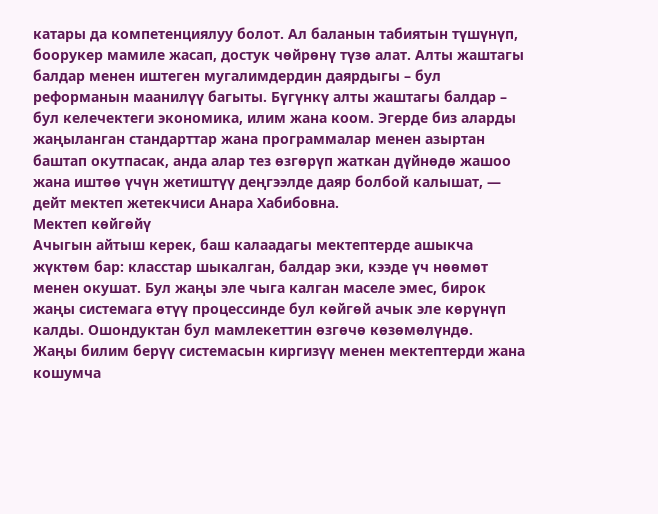катары да компетенциялуу болот. Ал баланын табиятын түшүнүп, боорукер мамиле жасап, достук чөйрөнү түзө алат. Алты жаштагы балдар менен иштеген мугалимдердин даярдыгы – бул реформанын маанилүү багыты. Бүгүнкү алты жаштагы балдар – бул келечектеги экономика, илим жана коом. Эгерде биз аларды жаңыланган стандарттар жана программалар менен азыртан баштап окутпасак, анда алар тез өзгөрүп жаткан дүйнөдө жашоо жана иштөө үчүн жетиштүү деңгээлде даяр болбой калышат, — дейт мектеп жетекчиси Анара Хабибовна.
Мектеп көйгөйү
Ачыгын айтыш керек, баш калаадагы мектептерде ашыкча жүктөм бар: класстар шыкалган, балдар эки, кээде үч нөөмөт менен окушат. Бул жаңы эле чыга калган маселе эмес, бирок жаңы системага өтүү процессинде бул көйгөй ачык эле көрүнүп калды. Ошондуктан бул мамлекеттин өзгөчө көзөмөлүндө.
Жаңы билим берүү системасын киргизүү менен мектептерди жана кошумча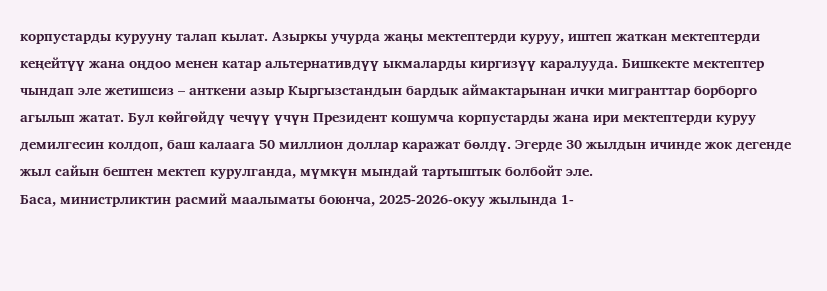корпустарды курууну талап кылат. Азыркы учурда жаңы мектептерди куруу, иштеп жаткан мектептерди кеңейтүү жана оңдоо менен катар альтернативдүү ыкмаларды киргизүү каралууда. Бишкекте мектептер чындап эле жетишсиз – анткени азыр Кыргызстандын бардык аймактарынан ички мигранттар борборго агылып жатат. Бул көйгөйдү чечүү үчүн Президент кошумча корпустарды жана ири мектептерди куруу демилгесин колдоп, баш калаага 50 миллион доллар каражат бөлдү. Эгерде 30 жылдын ичинде жок дегенде жыл сайын бештен мектеп курулганда, мүмкүн мындай тартыштык болбойт эле.
Баса, министрликтин расмий маалыматы боюнча, 2025-2026-окуу жылында 1-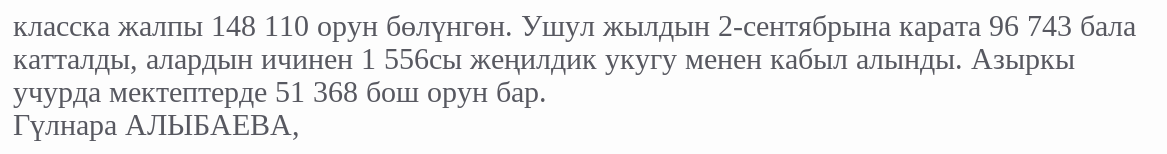класска жалпы 148 110 орун бөлүнгөн. Ушул жылдын 2-сентябрына карата 96 743 бала катталды, алардын ичинен 1 556сы жеңилдик укугу менен кабыл алынды. Азыркы учурда мектептерде 51 368 бош орун бар.
Гүлнара АЛЫБАЕВА,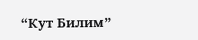“Кут Билим”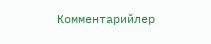Комментарийлер